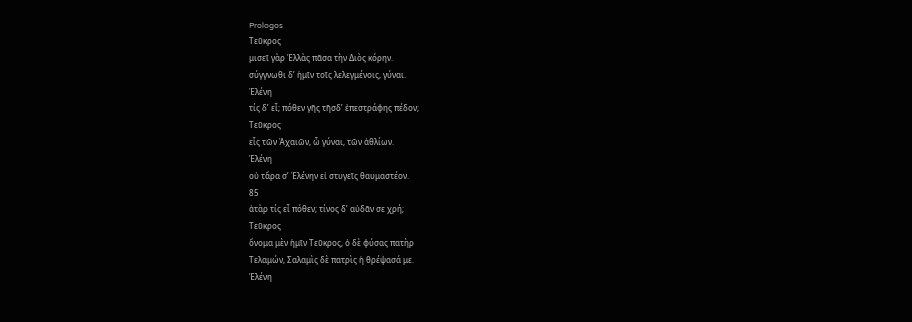Prologos
Τεῦκρος
μισεῖ γὰρ Ἑλλὰς πᾶσα τὴν Διὸς κόρην.
σύγγνωθι δʼ ἡμῖν τοῖς λελεγμένοις, γύναι.
Ἑλένη
τίς δʼ εἶ; πόθεν γῆς τῆσδʼ ἐπεστράφης πέδον;
Τεῦκρος
εἷς τῶν Ἀχαιῶν, ὦ γύναι, τῶν ἀθλίων.
Ἑλένη
οὐ τἄρα σʼ Ἑλένην εἰ στυγεῖς θαυμαστέον.
85
ἀτὰρ τίς εἶ πόθεν; τίνος δʼ αὐδᾶν σε χρή;
Τεῦκρος
ὄνομα μὲν ἡμῖν Τεῦκρος, ὁ δὲ φύσας πατὴρ
Τελαμών, Σαλαμὶς δὲ πατρὶς ἡ θρέψασά με.
Ἑλένη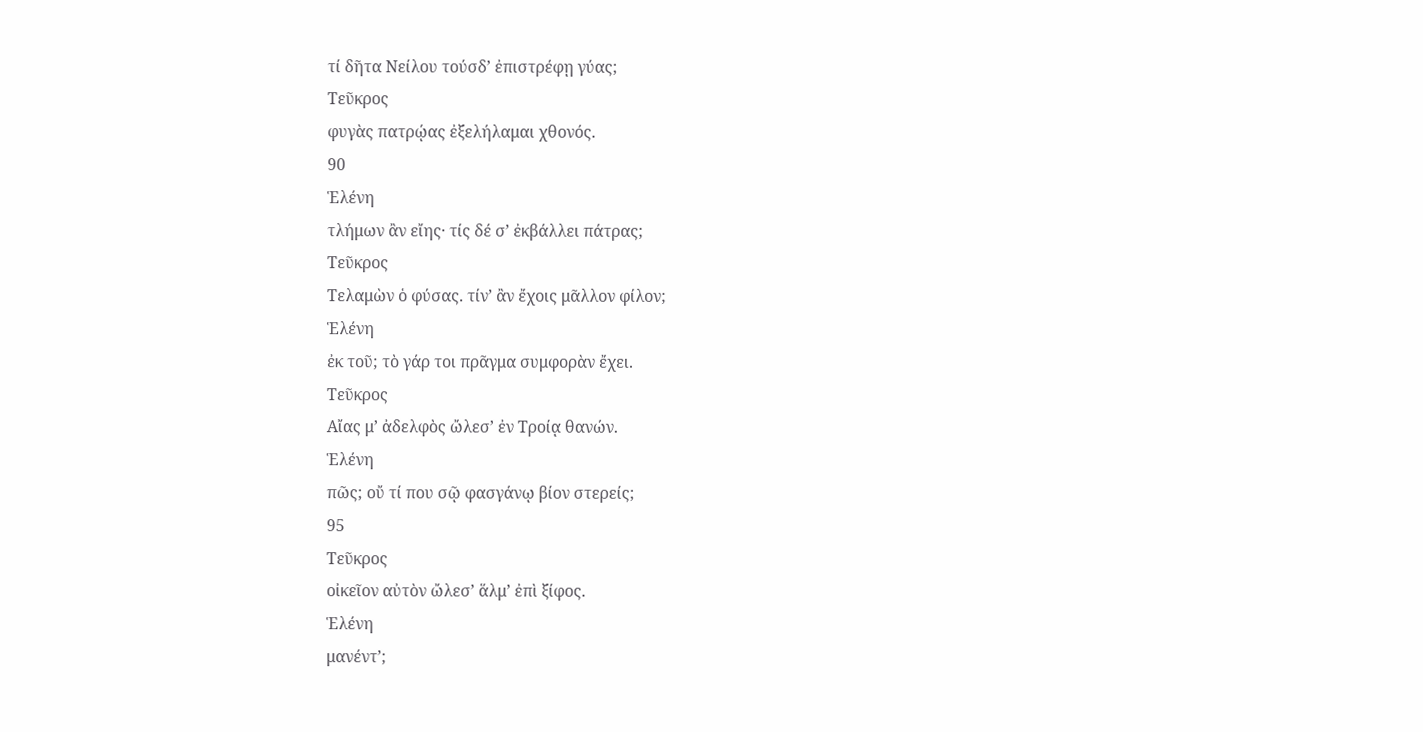τί δῆτα Νείλου τούσδʼ ἐπιστρέφῃ γύας;
Τεῦκρος
φυγὰς πατρῴας ἐξελήλαμαι χθονός.
90
Ἑλένη
τλήμων ἂν εἴης· τίς δέ σʼ ἐκβάλλει πάτρας;
Τεῦκρος
Τελαμὼν ὁ φύσας. τίνʼ ἂν ἔχοις μᾶλλον φίλον;
Ἑλένη
ἐκ τοῦ; τὸ γάρ τοι πρᾶγμα συμφορὰν ἔχει.
Τεῦκρος
Αἴας μʼ ἀδελφὸς ὤλεσʼ ἐν Τροίᾳ θανών.
Ἑλένη
πῶς; οὔ τί που σῷ φασγάνῳ βίον στερείς;
95
Τεῦκρος
οἰκεῖον αὐτὸν ὤλεσʼ ἅλμʼ ἐπὶ ξίφος.
Ἑλένη
μανέντʼ;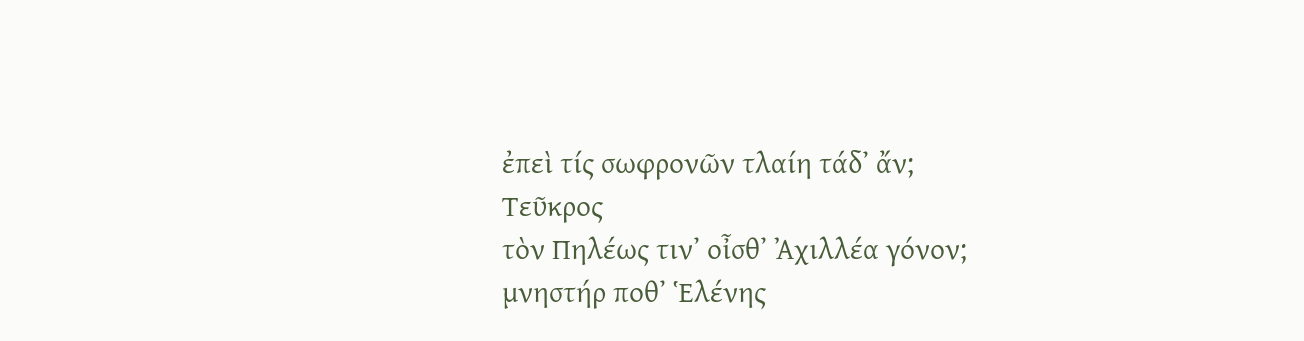ἐπεὶ τίς σωφρονῶν τλαίη τάδʼ ἄν;
Τεῦκρος
τὸν Πηλέως τινʼ οἶσθʼ Ἀχιλλέα γόνον;
μνηστήρ ποθʼ Ἑλένης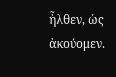ἦλθεν, ὡς ἀκούομεν.